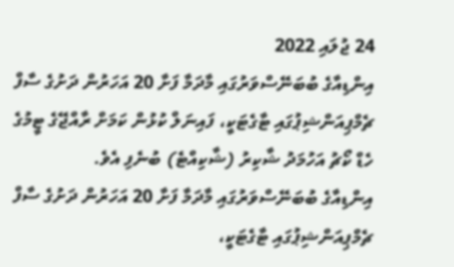24 ޖުލައި 2022
އިންޑިއާގެ ބުބަނޭސްވަރުގައި މާދަމާ ފަށާ 20 އަހަރުން ދަށުގެ ސާފް ޗެމްޕިއަންޝިޕުގައި ޓާގެޓަކީ، ފައިނަލް ކުޅުން ކަމަށް ރާއްޖޭގެ ޓީމުގެ ހެޑް ކޯޗު އަހުމަދު ޝާކިރު (ޝާކިއްޓެ) ބުނެފި އެވެ.
އިންޑިއާގެ ބުބަނޭސްވަރުގައި މާދަމާ ފަށާ 20 އަހަރުން ދަށުގެ ސާފް ޗެމްޕިއަންޝިޕުގައި ޓާގެޓަކީ،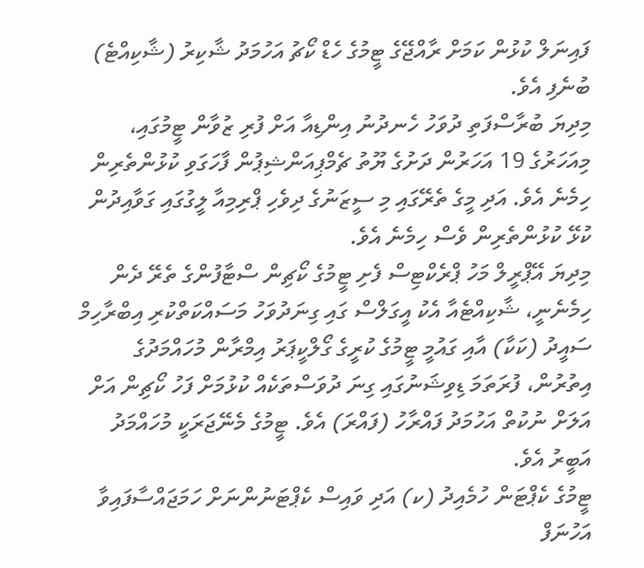ފައިނަލް ކުޅުން ކަމަށް ރާއްޖޭގެ ޓީމުގެ ހެޑް ކޯޗު އަހުމަދު ޝާކިރު (ޝާކިއްޓެ) ބުނެފި އެވެ.
މިދިޔަ ބުރާސްފަތި ދުވަހު ހެނދުނު އިންޑިއާ އަށް ފުރި ޒުވާން ޓީމުގައި، މިއަހަރުގެ 19 އަހަރުން ދަށުގެ ޔޫތު ޗެމްޕިއަންޝިޕުން ފާހަގަވި ކުޅުންތެރިން ހިމެނެ އެވެ. އަދި މީގެ ތެރޭގައި މި ސީޒަނުގެ ދިވެހި ޕްރިމިއާ ލީގުގައި ގަވާއިދުން ކުޅޭ ކުޅުންތެރިން ވެސް ހިމެނެ އެވެ.
މިދިޔަ އޭޕްރީލް މަހު ޕްރެކްޓިސް ފެށި ޓީމުގެ ކޯޗިން ސްޓާފުންގެ ތެރޭ ދެން ހިމެނެނީ، ޝާކިއްޓެއާ އެކު އީގަލްސް ގައި ގިނަދުވަހު މަސައްކަތްކުރި އިބްރާހިމް ސައީދު (ކަކާ) އާއި ގައުމީ ޓީމުގެ ކުރީގެ ގޯލްކީޕަރު އިމްރާން މުހައްމަދުގެ އިތުރުން، ފުރަތަމަ ޑިވިޝަނުގައި ގިނަ ދުވަސްތަކެއް ކުޅުމަށް ފަހު ކޯޗިން އަށް އަލަށް ނުކުތް އަހުމަދު ފައްރާހު (ފައްރަ) އެވެ. ޓީމުގެ މެނޭޖަރަކީ މުހައްމަދު އަބީރު އެވެ.
ޓީމުގެ ކެޕްޓަން ހުމެއިދު (ކ) އަދި ވައިސް ކެޕްޓަނުންނަށް ހަމަޖައްސާފައިވާ އަހުނަފް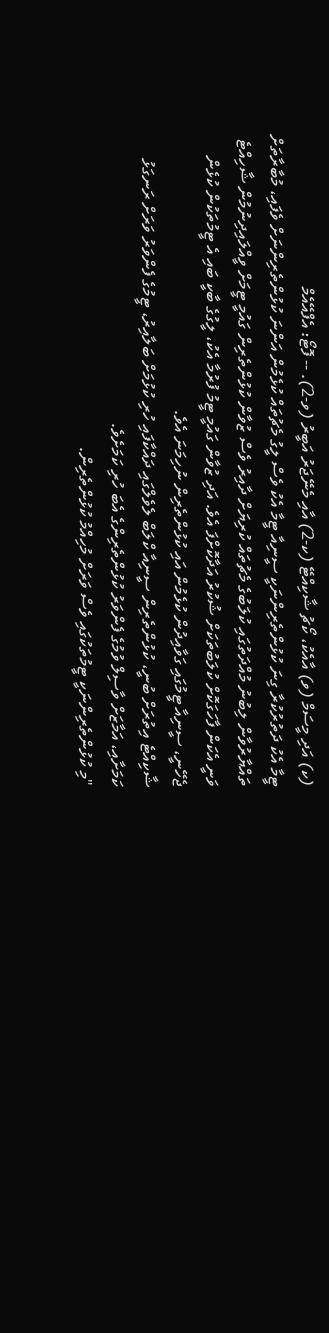(ކ) އަދި މީސަމް (ވ) އާއެކު، ކޯޗު ޝާކިއްޓޭ (ކ-2) އާއި މެނޭޖަރު އަބީރު (ވ-2). -- ފޮޓޯ: އެފްއޭއެމް
ޓީމާ އެކު ދަތުރުކުރާ ގިނަ ކުޅުންތެރިންނަކީ ސީނިއާ ޓީމާ އެކު ވެސް ލީގު މެޗުތައް ކުޅެމުން އަންނަ ކުޅުންތެރިންނަށް ވެފައި، މުބާރާތަށް ތައްޔާރުވާން ލިބުނު މުއްދަތުގައި ކުލަބުގެ މެޗުތައް ކުރިޔަށް ދާއިރު ވެސް ޒުވާން ކުޅުންތެރިން ގައުމީ ޓީމަށް ވީއްލައިދިނުމުން ޝާހިއްޓެ ވަނީ އެކަން ފާހަގަކޮށް ކުލަބުތަކަށް ޝުކުރު އަދާކޮށްފަ އެވެ. އަދި ޒުވާން ގައުމީ ޓީމު ފުރުމާ އެކު، ލީގުގެ ބާކީ ބައި އެ ޓީމުތަކުން ކުޅެން ޖެހޭނީ، ސީނިއާ ޓީމުގައި ގަވާއިދުން ކުޅެމުން އައި ކުޅުންތެރިން ނުހިމަނަ އެވެ.
ޝާކިއްޓެ އިތުރަށް ބުނީ، ކުޅުންތެރިން ސީނިއާ ކްލަބް ލެވެލްގައި ދައްކާފައި ހުރި ކުޅުމަށް ބަލާއިރު، ޓީމުގެ ފެންވަރު ވަރަށް ރަނގަޅު ކަމަށާއި، އަމާޒަށް ވާސިލް ވުމުގެ ފެންވަރު ކުޅުންތެރިންގެ އެބަ ހުރި ކަމަށެވެ.
"މި ކުޅުންތެރިންނަކީ ޓީމުތަކުގައި ވެސް ވަރަށް މުހިއްމު ކުޅުންތެރިން.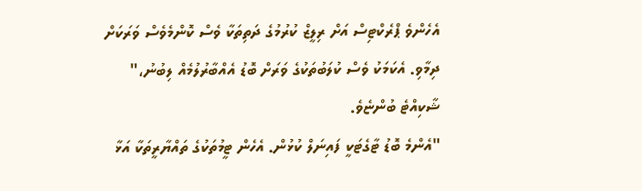އެހެންވެ ޕްރެކްޓިސް އަށް ރިލީޒް ކުރުމުގެ ދަތިތަކާ ވެސް ކޮންމެވެސް ވަރަކަށް ދިމާވި. އެކަމަކު ވެސް ކުލަބުތަކުގެ ވަރަށް ބޮޑު އެއްބާރުލުމެއް ލިބުނު،" ޝާކިއްޓެ ބުންޏެވެ.
"އެންމެ ބޮޑު ޓާގެޓަކީ ފައިނަލް ކުޅުން. އެހެން ޓީމުތަކުގެ ތައްޔާރީތަކާ އަޅާ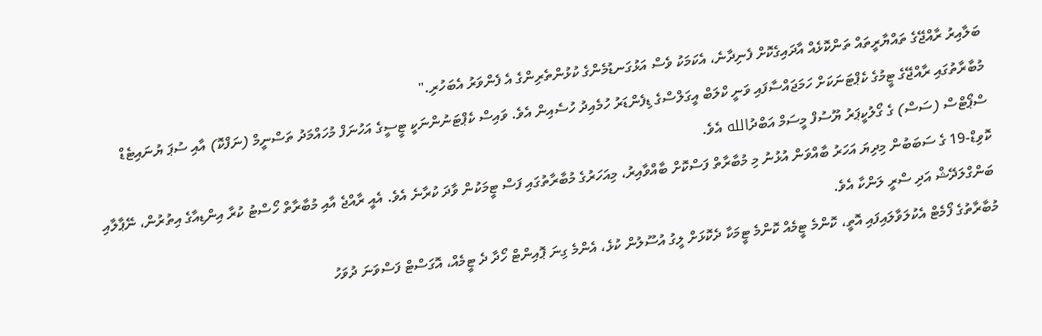ބަލާއިރު ރާއްޖޭގެ ތައްޔާރީތައް ތަންކޮޅެއް އާދައިގެކޮށް ފެނިދާނެ، އެކަމަކު ވެސް އަޅުގަނޑުމެންގެ ކުޅުންތެރިންގެ އެ ފެންވަރު އެބަހުރި."
މުބާރާތުގައި ރާއްޖޭގެ ޓީމުގެ ކެޕްޓަނަކަށް ހަމަޖައްސާފައި ވަނީ ކްލަބް އީގަލްސްގެ ޑިފެންޑަރު ހުމެއިދު ހުސެއިން އެވެ. ވައިސް ކެޕްޓަނުންނަކީ ޓީސީގެ އަހުނަފް މުހައްމަދު ތަސްނީމް (ނަފްކޮ) އާއި ސުޕަ ޔުނައިޓެޑް ސްޕޯޓްސް (ސަސް) ގެ ގޯލުކީޕަރު ޔޫސުފް މީސަމް އަބްދުالله އެވެ.
ކޮވިޑް-19 ގެ ސަބަބުން މިދިޔަ އަހަރު ބާއްވަން އުޅުނު މި މުބާރާތް ފަސްކޮށް ބާއްވާއިރު، މިއަހަރުގެ މުބާރާތުގައި ފަސް ޓީމަކުން ވާދަ ކުރާނެ އެވެ. އެއީ ރާއްޖެ އާއި މުބާރާތް ހޯސްޓު ކުރާ އިންޑިއާގެ އިތުރުން، ނޭޕާލާއި ބަންގްލަދޭޝް އަދި ސްރީ ލަންކާ އެވެ.
މުބާރާތުގެ ފޯމެޓް އެކުލަވާލައިފައި އޮތީ، ކޮންމެ ޓީމެއް ކޮންމެ ޓީމަކާ ދެކޮޅަށް ލީގު އުސޫލުން ކުޅެ، އެންމެ ގިނަ ޕޮއިންޓް ހޯދާ ދެ ޓީމެއް، އޮގަސްޓް ފަސްވަނަ ދުވަހު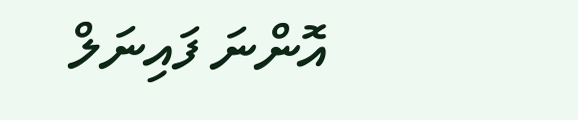އޮންނަ ފައިނަލް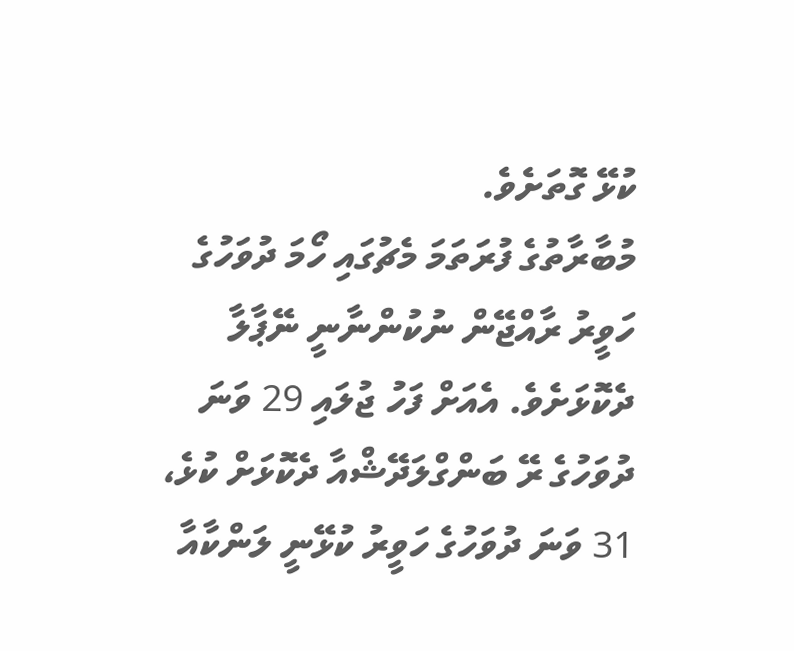ކުޅޭ ގޮތަށެވެ.
މުބާރާތުގެ ފުރަތަމަ މެޗުގައި ހޯމަ ދުވަހުގެ ހަވީރު ރާއްޖޭން ނުކުންނާނީ ނޭޕާލާ ދެކޮޅަށެވެ. އެއަށް ފަހު ޖުލައި 29 ވަނަ ދުވަހުގެ ރޭ ބަންގްލަދޭޝްއާ ދެކޮޅަށް ކުޅެ، 31 ވަނަ ދުވަހުގެ ހަވީރު ކުޅޭނީ ލަންކާއާ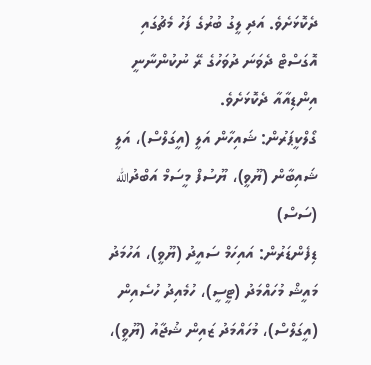ދެކޮޅަށެވެ. އަދި ލީގު ބުރުގެ ފަހު މެޗުގައި އޮގަސްޓް ދެވަނަ ދުވަހުގެ ރޭ ނުކުންނާނީ އިންޑިއާއާ ދެކޮޅަށެވެ.
ގޯލްކީޕަރުން: ޝައިހާން އަލީ (އީގަލްސް)، އަލީ ޝައިބާން (ޔޫވީ)، ޔޫސުފް މީސަމް އަބްދުالله (ސަސް)
ޑިފެންޑަރުން: އައިހަމް ސައީދު (ޔޫވީ)، އަހުމަދު މައީޝް މުހައްމަދު (ޓީސީ)، ހުމެއިދު ހުސެއިން (އީގަލްސް)، މުހައްމަދު ޒައިން ޝުޖާއު (ޔޫވީ)،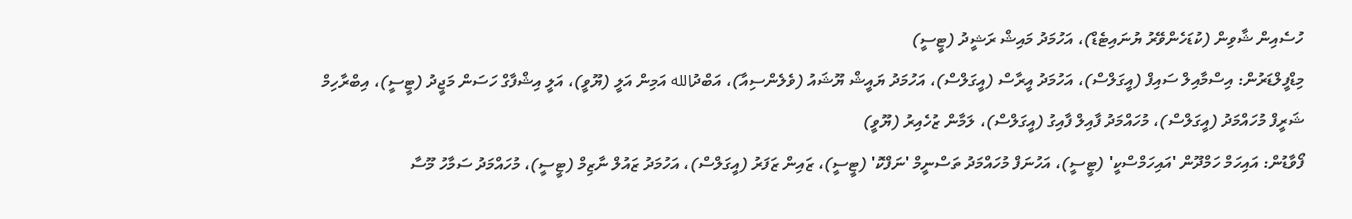ހުސެއިން ޝާވިން (ކުޑަހެންވޭރު ޔުނައިޓެޑް)، އަހުމަދު މައިޝް ރަޝީދު (ޓީސީ)
މިޑްފީލްޑަރުން: އިސްމާއިލް ސައިފް (އީގަލްސް)، އަހުމަދު އީރާސް (އީގަލްސް)، އަހުމަދު ޔައީޝް ޔޫޝައު (ވެލެންސިއާ)، އަބްދުالله އަމިން އަލީ (ޔޫވީ)، އަލީ އިޝްފާގް ހަސަން މަޖީދު (ޓީސީ)، އިބްރާހިމް ޝަރީފް މުހައްމަދު (އީގަލްސް)، މުހައްމަދު ފާއިލް ފާއިގު (އީގަލްސް)، ލަމާން ޒުހެއިރު (ޔޫވީ)
ފޯވާޑުން: އައިހަމް ހަމްދޫން 'އައިހަމްސްކީ' (ޓީސީ)، އަހުނަފް މުހައްމަދު ތަސްނީމް 'ނަފްކޮ' (ޓީސީ)، ޒައިން ޒަފަރު (އީގަލްސް)، އަހުމަދު ޒައުލް ނާޒިމް (ޓީސީ)، މުހައްމަދު ސަމާހު މޫސާ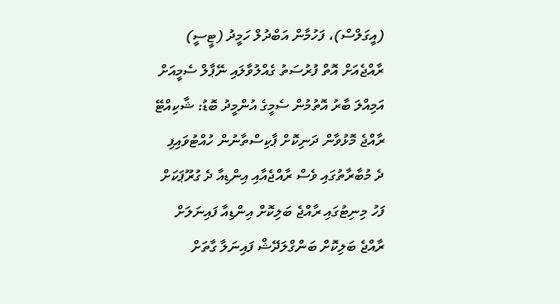(އީގަލްސް)، ފަހުމާން އަބްދުލް ހަމީދު (ޓީސީ)
ރާއްޖެއަށް އޮތް ފުރުސަތު ގެއްލުވާލައި ނޭޕާލް ސެމީއަށް
އަމިއްލަ ބާރު އޮތުމުން ސެމީގެ އުންމީދު ބޮޑު: ޝާކިއްޓޭ
ރާއްޖެ މޮޅުވާން ދަނިކޮށް ޕާކިސްތާނުން ހުއްޓުވައިފި
ދެ މުބާރާތުގައި ވެސް ރާއްޖެއާއި އިންޑިއާ ދެ ގުރޫޕަކަށް
ފަހު މިނިޓުގައި ރާއްޖެ ބަލިކޮށް އިންޑިއާ ފައިނަލަށް
ރާއްޖެ ބަލިކޮށް ބަންގްލަދޭޝް ފައިނަލާ ގާތަށް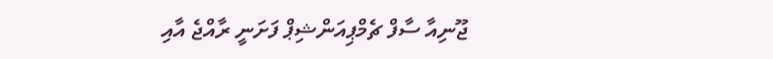ޖޫނިއާ ސާފް ޗެމްޕިއަންޝިޕް ފަށަނީ ރާއްޖެ އާއި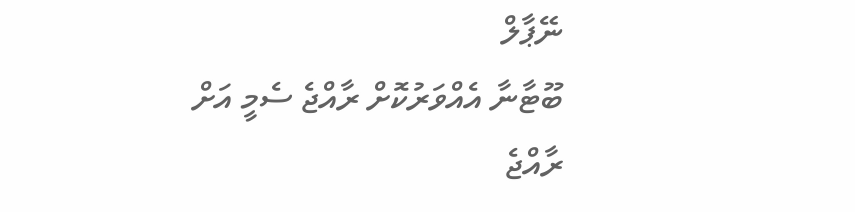ނޭޕާލް
ބޫޓާނާ އެއްވަރުކޮށް ރާއްޖެ ސެމީ އަށް
ރާއްޖެ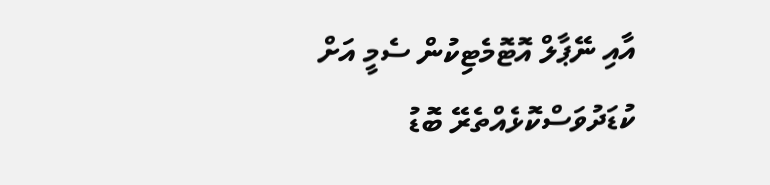އާއި ނޭޕާލް އޮޓޮމެޓިކުން ސެމީ އަށް
ކުޑަދުވަސްކޮޅެއްތެރޭ ބޮޑު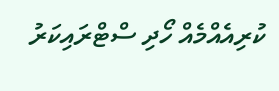ކުރިއެއްމެއް ހޯދި ސްޓްރައިކަރު